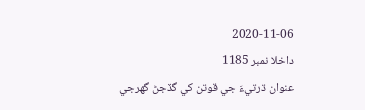2020-11-06
داخلا نمبر 1185
عنوان ڌرتيءَ جي قوتن کي گڏجڻ گهرجي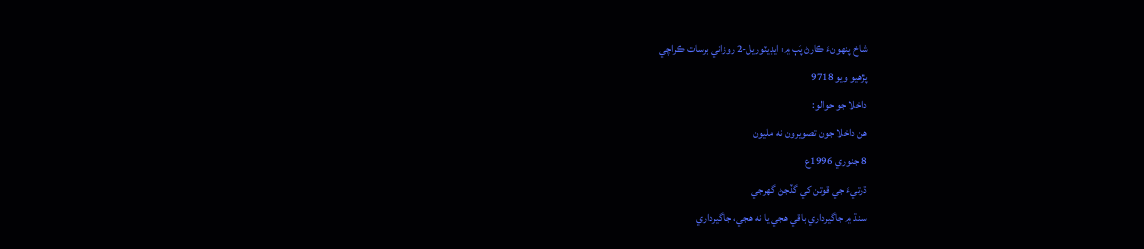شاخ پنهونءَ ڪارڻ پَٻ ۾: ايڊيٽوريل-2 روزاني برسات ڪراچي
پڙهيو ويو 9718
داخلا جو حوالو:
هن داخلا جون تصويرون نه مليون
8 جنوري 1996ع
ڌرتيءَ جي قوتن کي گڏجڻ گهرجي
سنڌ ۾ جاگيرداري باقي هجي يا نه هجي، جاگيرداري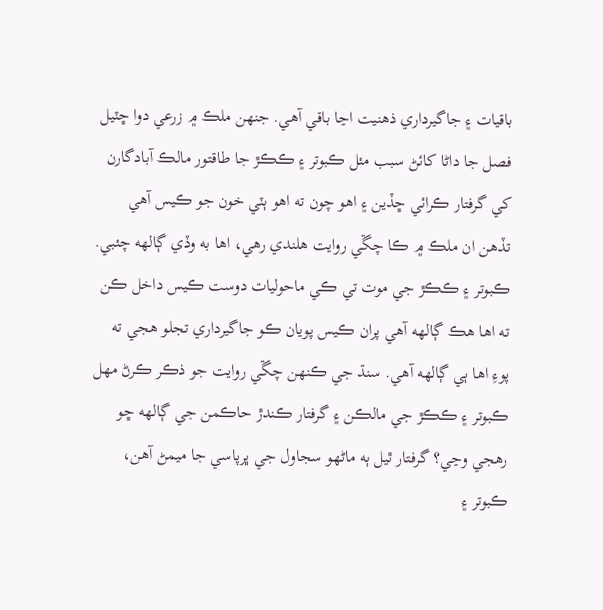باقيات ۽ جاگيرداري ذهنيت اڃا باقي آهي. جنهن ملڪ ۾ زرعي دوا ڇٽيل فصل جا داڻا کائڻ سبب مئل ڪبوتر ۽ ڪڪڙ جا طاقتور مالڪ آبادگارن کي گرفتار ڪرائي ڇڏين ۽ اهو چون ته اهو ٻٽي خون جو ڪيس آهي تڏهن ان ملڪ ۾ ڪا چڱي روايت هلندي رهي، اها به وڏي ڳالهه چئبي. ڪبوتر ۽ ڪڪڙ جي موت تي ڪي ماحوليات دوست ڪيس داخل ڪن ته اها هڪ ڳالهه آهي پران ڪيس پويان ڪو جاگيرداري تجلو هجي ته پوءِ اها ٻي ڳالهه آهي. سنڌ جي ڪنهن چڱي روايت جو ذڪر ڪرڻ مهل ڪبوتر ۽ ڪڪڙ جي مالڪن ۽ گرفتار ڪندڙ حاڪمن جي ڳالهه ڇو رهجي وڃي؟ گرفتار ٿيل ٻه ماڻهو سجاول جي ڀرپاسي جا ميمڻ آهن، ڪبوتر ۽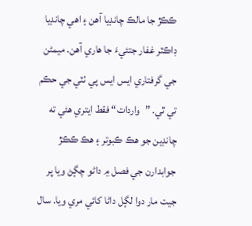ڪڪڙ جا مالڪ چانڊيا آهن ۽ اهي چانڊيا ڊاڪٽر غفار جتئيءَ جا هاري آهن. ميمڻن جي گرفتاري ايس ايس پي ٺٽي جي حڪم تي ٿي. ”واردات“ فقط ايتري هئي ته چانڊين جو هڪ ڪبوتر ۽ هڪ ڪڪڙ جوابدارن جي فصل ۾ داڻو چڳڻ ويا پر جيت مار دوا لڳل داڻا کائي مري ويا. سال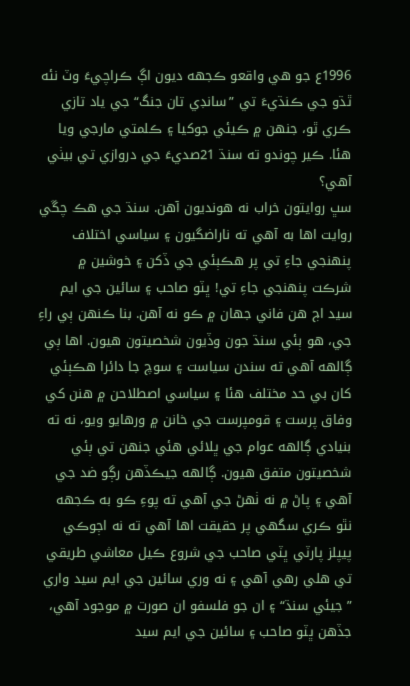1996ع جو هي واقعو ڪجهه ديون اڳ ڪراچيءَ وٽ نئه ٿڌو جي ڪنڌيءَ تي ”سانڊي تان جنگ“ جي ياد تازي ڪري ٿو، جنهن ۾ ڪيئي جوکيا ۽ ڪلمتي مارجي ويا هئا. ڪير چوندو ته سنڌ 21صديءَ جي دروازي تي بيٺي آهي؟
سڀ روايتون خراب نه هونديون آهن. سنڌ جي هڪ چڱي روايت اها به آهي ته ناراضگيون ۽ سياسي اختلاف پنهنجي جاءِ تي پر هڪٻئي جي ڏکن ۽ خوشين ۾ شرڪت پنهنجي جاءِ تي! ڀٽو صاحب ۽ سائين جي ايم سيد اڄ هن فاني جهان ۾ ڪو نه آهن. بنا ڪنهن ٻي راءِ جي، هو ٻئي سنڌ جون وڏيون شخصيتون هيون. اها ٻي ڳالهه آهي ته سندن سياست ۽ سوچ جا دائرا هڪٻئي کان بي حد مختلف هئا ۽ سياسي اصطلاحن ۾ هنن کي وفاق پرست ۽ قومپرست جي خانن ۾ ورهايو ويو، نه ته بنيادي ڳالهه عوام جي ڀلائي هئي جنهن تي ٻئي شخصيتون متفق هيون. ڳالهه جيڪڏهن رڳو ضد جي آهي ۽ پاڻ ۾ نه ٺهڻ جي آهي ته پوءِ ڪو به ڪجهه نٿو ڪري سگهي پر حقيقت اها آهي ته نه اڄوڪي پيپلز پارٽي ڀٽي صاحب جي شروع ڪيل معاشي طريقي تي هلي رهي آهي ۽ نه وري سائين جي ايم سيد واري ”جيئي سنڌ“ ۽ ان جو فلسفو ان صورت ۾ موجود آهي، جڏهن ڀٽو صاحب ۽ سائين جي ايم سيد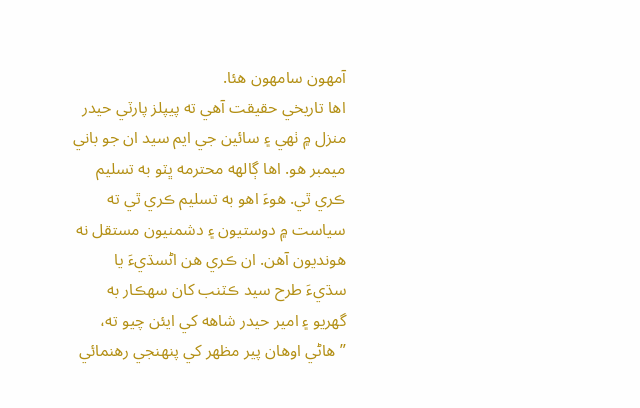آمهون سامهون هئا.
اها تاريخي حقيقت آهي ته پيپلز پارٽي حيدر منزل ۾ ٺهي ۽ سائين جي ايم سيد ان جو باني ميمبر هو. اها ڳالهه محترمه ڀٽو به تسليم ڪري ٿي. هوءَ اهو به تسليم ڪري ٿي ته سياست ۾ دوستيون ۽ دشمنيون مستقل نه هونديون آهن. ان ڪري هن اڻسڌيءَ يا سڌيءَ طرح سيد ڪٽنب کان سهڪار به گهريو ۽ امير حيدر شاهه کي ايئن چيو ته، ”هاڻي اوهان پير مظهر کي پنهنجي رهنمائي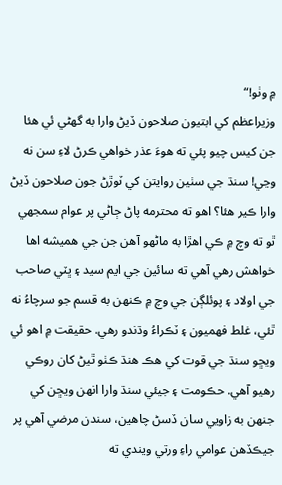۾ وٺو!“
وزيراعظم کي ابتيون صلاحون ڏيڻ وارا به گهڻي ئي هئا جن کيس چيو پئي ته هوءَ عذر خواهي ڪرڻ لاءِ سن نه وڃي! سنڌ جي سٺين روايتن کي ٽوڙڻ جون صلاحون ڏيڻ وارا ڪير هئا؟ اهو ته محترمه پاڻ ڄاڻي پر عوام سمجهي ٿو ته وچ ۾ ڪي اهڙا به ماڻهو آهن جن جي هميشه اها خواهش رهي آهي ته سائين جي ايم سيد ۽ ڀٽي صاحب جي اولاد ۽ پوئلڳن جي وچ ۾ ڪنهن به قسم جو سرچاءُ نه ٿئي، غلط فهميون ۽ ٽڪراءُ وڌندو رهي. حقيقت ۾ اهو ئي ويڇو سنڌ جي قوت کي هڪ هنڌ ڪٺو ٿيڻ کان روڪي رهيو آهي. حڪومت ۽ جيئي سنڌ وارا انهن ويڇن کي جنهن به زاويي سان ڏسڻ چاهين، سندن مرضي آهي پر جيڪڏهن عوامي راءِ ورتي ويندي ته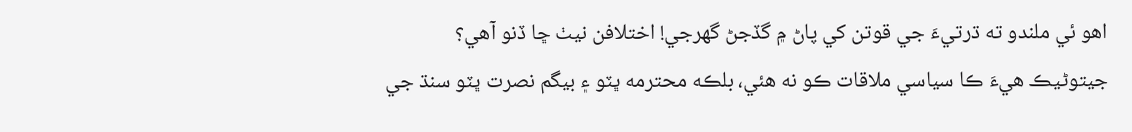اهو ئي ملندو ته ڌرتيءَ جي قوتن کي پاڻ ۾ گڏجڻ گهرجي! اختلافن نيٺ ڇا ڏنو آهي؟
جيتوڻيڪ هيءَ ڪا سياسي ملاقات ڪو نه هئي، بلڪه محترمه ڀٽو ۽ بيگم نصرت ڀٽو سنڌ جي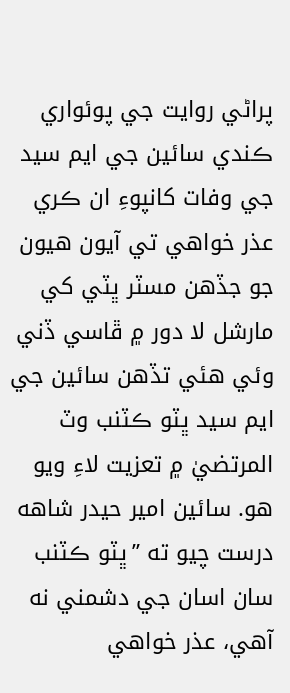پراڻي روايت جي پوئواري ڪندي سائين جي ايم سيد جي وفات کانپوءِ ان ڪري عذر خواهي تي آيون هيون جو جڏهن مسٽر ڀٽي کي مارشل لا دور ۾ ڦاسي ڏني وئي هئي تڏهن سائين جي ايم سيد ڀٽو ڪٽنب وٽ المرتضيٰ ۾ تعزيت لاءِ ويو هو. سائين امير حيدر شاهه درست چيو ته ”ڀٽو ڪٽنب سان اسان جي دشمني نه آهي، عذر خواهي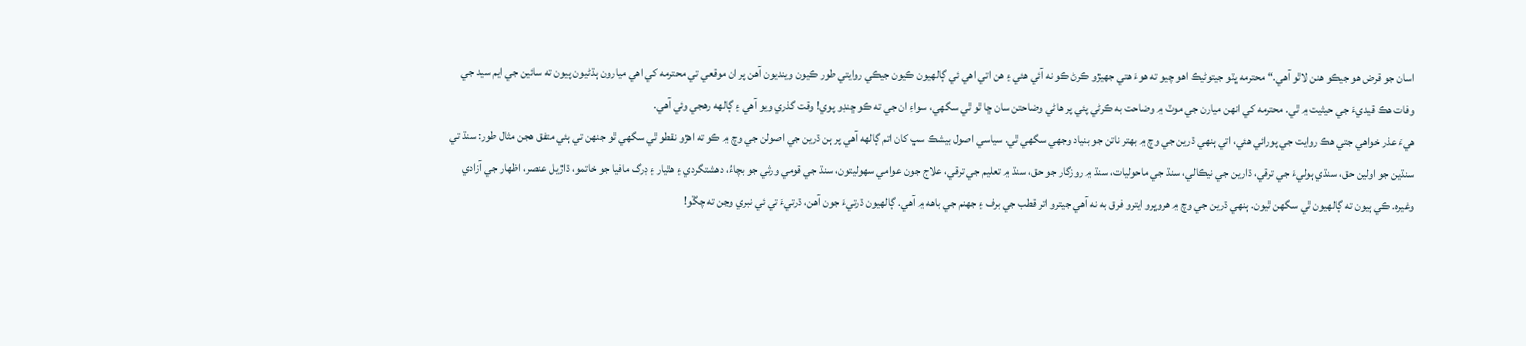اسان جو قرض هو جيڪو هنن لاٿو آهي.“ محترمه ڀٽو جيتوڻيڪ اهو چيو ته هوءَ هتي جهيڙو ڪرڻ ڪو نه آئي هئي ۽ هن اتي اهي ئي ڳالهيون ڪيون جيڪي روايتي طور ڪيون وينديون آهن پر ان موقعي تي محترمه کي اهي ميارون ٻڌڻيون پيون ته سائين جي ايم سيد جي وفات هڪ قيديءَ جي حيثيت ۾ ٿي. محترمه کي انهن ميارن جي موٽ ۾ وضاحت به ڪرڻي پئي پر هاڻي وضاحتن سان ڇا ٿو ٿي سگهي، سواءِ ان جي ته ڪو ڇنڊو پوي! وقت گذري ويو آهي ۽ ڳالهه رهجي وئي آهي.
هيءَ عذر خواهي جتي هڪ روايت جي پورائي هئي، اتي ٻنهي ڌرين جي وچ ۾ بهتر ناتن جو بنياد وجهي سگهي ٿي. سياسي اصول بيشڪ سڀ کان اتم ڳالهه آهي پر ٻن ڌرين جي اصولن جي وچ ۾ ڪو ته اهڙو نقطو ٿي سگهي ٿو جنهن تي ٻئي متفق هجن مثال طور: سنڌ تي سنڌين جو اولين حق، سنڌي ٻوليءَ جي ترقي، ڌارين جي نيڪالي، سنڌ جي ماحوليات، سنڌ ۾ روزگار جو حق، سنڌ ۾ تعليم جي ترقي، علاج جون عوامي سهوليتون، سنڌ جي قومي ورثي جو بچاءُ، دهشتگردي ۽ هٿيار ۽ ڊرگ مافيا جو خاتمو، ڌاڙيل عنصر، اظهار جي آزادي وغيره. ڪي ٻيون ته ڳالهيون ٿي سگهن ٿيون. ٻنهي ڌرين جي وچ ۾ هروڀرو ايترو فرق به نه آهي جيترو اتر قطب جي برف ۽ جهنم جي باهه ۾ آهي. ڳالهيون ڌرتيءَ جون آهن، ڌرتيءَ تي ئي نبري وڃن ته چڱو!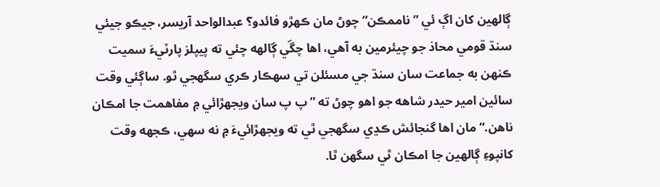ڳالهين کان اڳ ئي ”ناممڪن“ چوڻ مان ڪهڙو فائدو؟ عبدالواحد آريسر، جيڪو جيئي سنڌ قومي محاذ جو چيئرمين به آهي، اها چڱي ڳالهه چئي ته پيپلز پارٽيءَ سميت ڪنهن به جماعت سان سنڌ جي مسئلن تي سهڪار ڪري سگهجي ٿو. ساڳئي وقت سائين امير حيدر شاهه جو اهو چوڻ ته ”پ پ سان ويجهڙائي ۾ مفاهمت جا امڪان ناهن.“ مان اها گنجائش ڪڍي سگهجي ٿي ته ويجهڙائيءَ ۾ نه سهي، ڪجهه وقت کانپوءِ ڳالهين جا امڪان ٿي سگهن ٿا.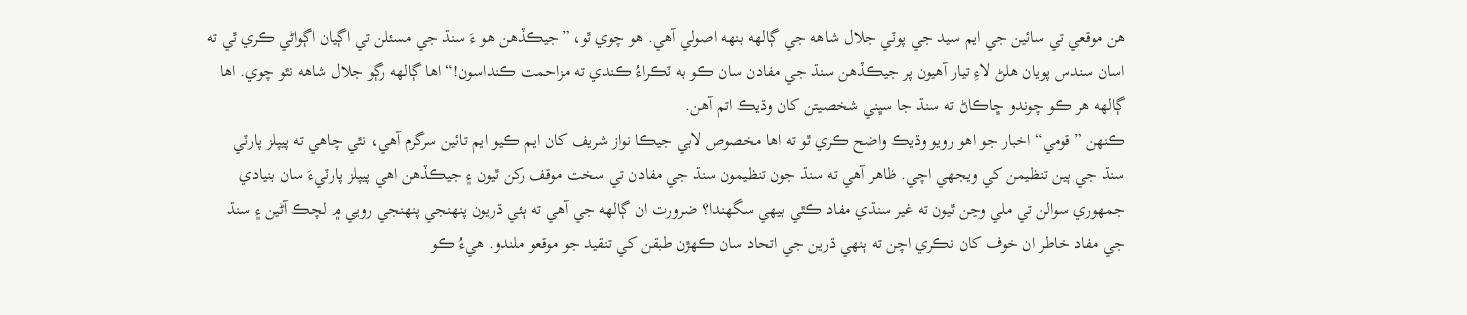هن موقعي تي سائين جي ايم سيد جي پوٽي جلال شاهه جي ڳالهه بنهه اصولي آهي. هو چوي ٿو، ”جيڪڏهن هو ءَ سنڌ جي مسئلن تي اڳيان اڳواڻي ڪري ٿي ته اسان سندس پويان هلڻ لاءِ تيار آهيون پر جيڪڏهن سنڌ جي مفادن سان ڪو به ٽڪراءُ ڪندي ته مزاحمت ڪنداسون!“ اها ڳالهه رڳو جلال شاهه نٿو چوي. اها ڳالهه هر ڪو چوندو ڇاڪاڻ ته سنڌ جا سڀني شخصيتن کان وڌيڪ اتم آهن.
ڪنهن ”قومي“ اخبار جو اهو رويو وڌيڪ واضح ڪري ٿو ته اها مخصوص لابي جيڪا نواز شريف کان ايم ڪيو ايم تائين سرگرم آهي، نٿي چاهي ته پيپلز پارٽي سنڌ جي ٻين تنظيمن کي ويجهي اچي. ظاهر آهي ته سنڌ جون تنظيمون سنڌ جي مفادن تي سخت موقف رکن ٿيون ۽ جيڪڏهن اهي پيپلز پارٽيءَ سان بنيادي جمهوري سوالن تي ملي وڃن ٿيون ته غير سنڌي مفاد ڪٿي بيهي سگهندا؟ ضرورت ان ڳالهه جي آهي ته ٻئي ڌريون پنهنجي پنهنجي رويي ۾ لچڪ آڻين ۽ سنڌ جي مفاد خاطر ان خوف کان نڪري اچن ته ٻنهي ڌرين جي اتحاد سان ڪهڙن طبقن کي تنقيد جو موقعو ملندو. هيءُ ڪو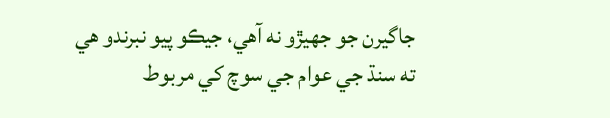جاگيرن جو جهيڙو نه آهي، جيڪو پيو نبرندو هي ته سنڌ جي عوام جي سوچ کي مربوط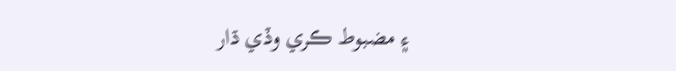۽ مضبوط ڪري وڏي ڌار